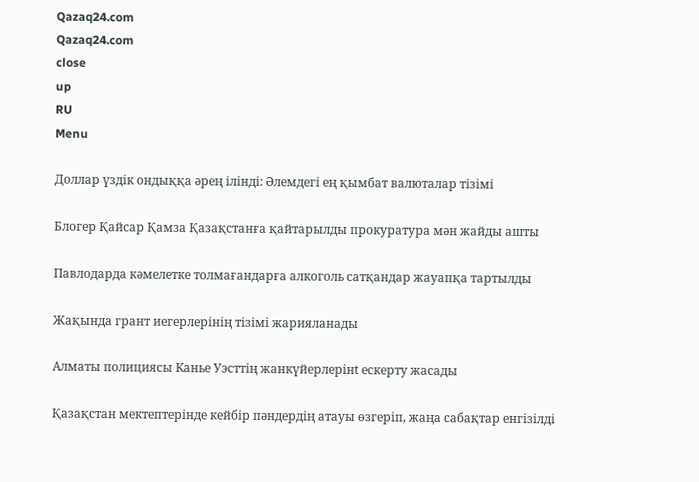Qazaq24.com
Qazaq24.com
close
up
RU
Menu

Доллар үздік ондыққа әрең ілінді: Әлемдегі ең қымбат валюталар тізімі

Блогер Қайсар Қамза Қазақстанға қайтарылды прокуратура мән жайды ашты

Павлодарда кәмелетке толмағандарға алкоголь сатқандар жауапқа тартылды

Жақында грант иегерлерінің тізімі жарияланады

Алматы полициясы Канье Уэсттің жанкүйерлерінt ескерту жасады

Қазақстан мектептерінде кейбір пәндердің атауы өзгеріп, жаңа сабақтар енгізілді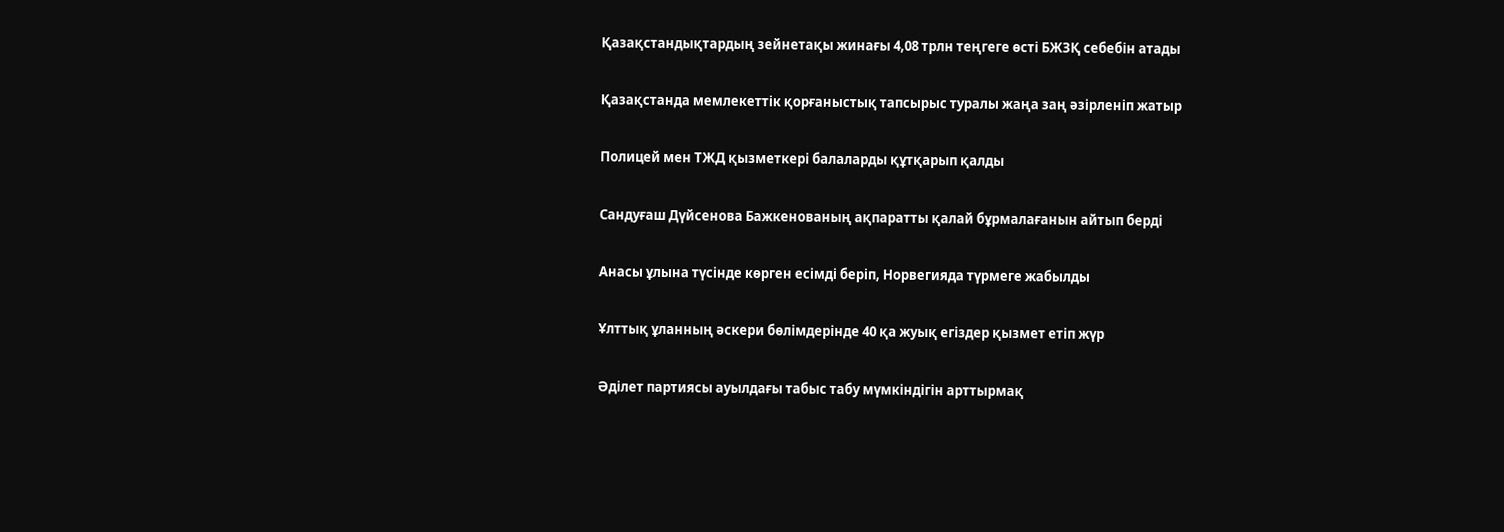Қазақстандықтардың зейнетақы жинағы 4,08 трлн теңгеге өсті БЖЗҚ себебін атады

Қазақстанда мемлекеттік қорғаныстық тапсырыс туралы жаңа заң әзірленіп жатыр

Полицей мен ТЖД қызметкері балаларды құтқарып қалды

Сандуғаш Дүйсенова Бажкенованың ақпаратты қалай бұрмалағанын айтып берді

Анасы ұлына түсінде көрген есімді беріп, Норвегияда түрмеге жабылды

Ұлттық ұланның әскери бөлімдерінде 40 қа жуық егіздер қызмет етіп жүр

Әділет партиясы ауылдағы табыс табу мүмкіндігін арттырмақ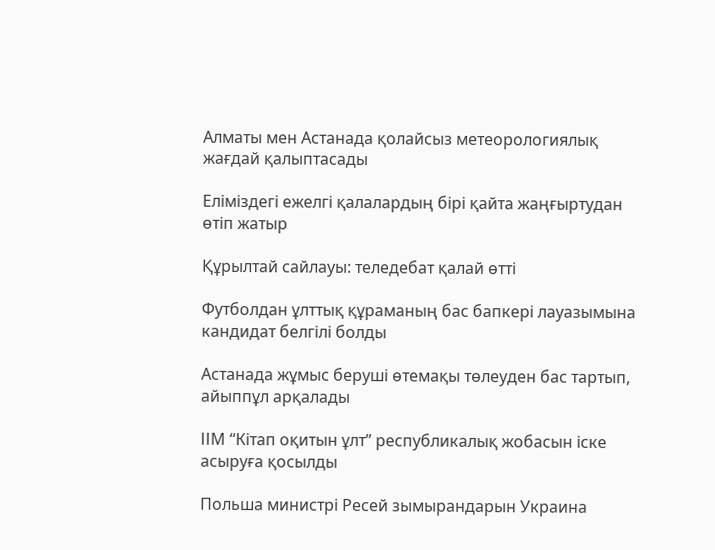Алматы мен Астанада қолайсыз метеорологиялық жағдай қалыптасады

Еліміздегі ежелгі қалалардың бірі қайта жаңғыртудан өтіп жатыр

Құрылтай сайлауы: теледебат қалай өтті

Футболдан ұлттық құраманың бас бапкері лауазымына кандидат белгілі болды

Астанада жұмыс беруші өтемақы төлеуден бас тартып, айыппұл арқалады

ІІМ “Кітап оқитын ұлт” республикалық жобасын іске асыруға қосылды

Польша министрі Ресей зымырандарын Украина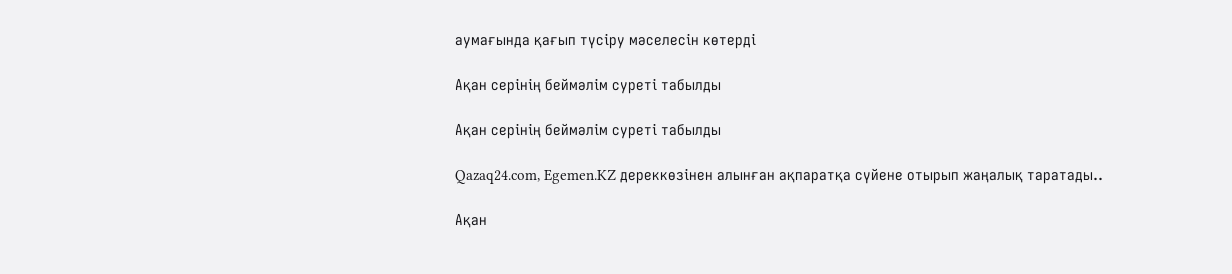аумағында қағып түсіру мәселесін көтерді

Ақан серінің беймәлім суреті табылды

Ақан серінің беймәлім суреті табылды

Qazaq24.com, Egemen.KZ дереккөзінен алынған ақпаратқа сүйене отырып жаңалық таратады..

Ақан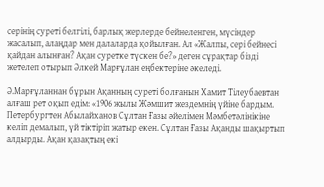серінің суреті белгілі, барлық жерлерде бейнеленген, мүсіндер жасалып, алаңдар мен далаларда қойылған. Ал «Жалпы, сері бейнесі қайдан алынған? Ақан суретке түскен бе?» деген сұрақтар бізді жетелеп отырып Әлкей Марғұлан еңбектеріне әкеледі.

Ә.Марғұланнан бұрын Ақанның суреті болғанын Хамит Тілеубаевтан алғаш рет оқып едім: «1906 жылы Жәмшит жездемнің үйіне бардым. Петербургтен Абылайханов Сұлтан Ғазы әйелімен Мәмбетәлінікіне келіп демалып, үй тіктіріп жатыр екен. Сұлтан Ғазы Ақанды шақыртып алдырды. Ақан қазақтың екі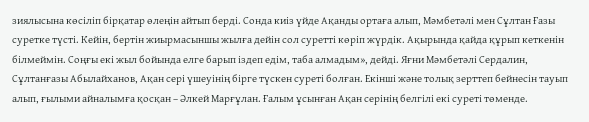зиялысына көсіліп бірқатар өлеңін айтып берді. Сонда киіз үйде Ақанды ортаға алып, Мәмбетәлі мен Сұлтан Ғазы суретке түсті. Кейін, бертін жиырмасыншы жылға дейін сол суретті көріп жүрдік. Ақырында қайда құрып кеткенін білмеймін. Соңғы екі жыл бойында елге барып іздеп едім, таба алмадым», дейді. Яғни Мәмбетәлі Сердалин, Сұлтанғазы Абылайханов, Ақан сері үшеуінің бірге түскен суреті болған. Екінші және толық зерттеп бейнесін тауып алып, ғылыми айналымға қосқан – Әлкей Марғұлан. Ғалым ұсынған Ақан серінің белгілі екі суреті төменде.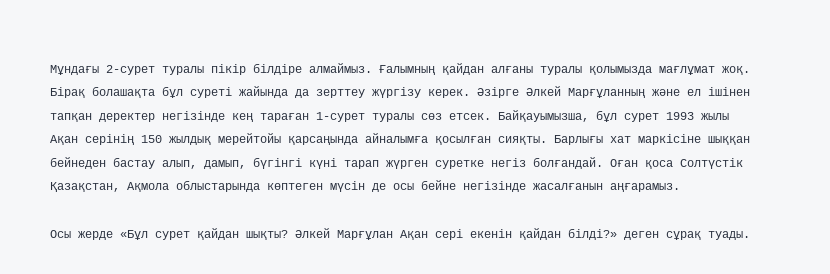Мұндағы 2-сурет туралы пікір білдіре алмаймыз. Ғалымның қайдан алғаны туралы қолымызда мағлұмат жоқ. Бірақ болашақта бұл суреті жайында да зерттеу жүргізу керек. Әзірге Әлкей Марғұланның және ел ішінен тапқан деректер негізінде кең тараған 1-сурет туралы сөз етсек. Байқауымызша, бұл сурет 1993 жылы Ақан серінің 150 жылдық мерейтойы қарсаңында айналымға қосылған сияқты. Барлығы хат маркісіне шыққан бейнеден бастау алып, дамып, бүгінгі күні тарап жүрген суретке негіз болғандай. Оған қоса Солтүстік Қазақстан, Ақмола облыстарында көптеген мүсін де осы бейне негізінде жасалғанын аңғарамыз.

Осы жерде «Бұл сурет қайдан шықты? Әлкей Марғұлан Ақан сері екенін қайдан білді?» деген сұрақ туады.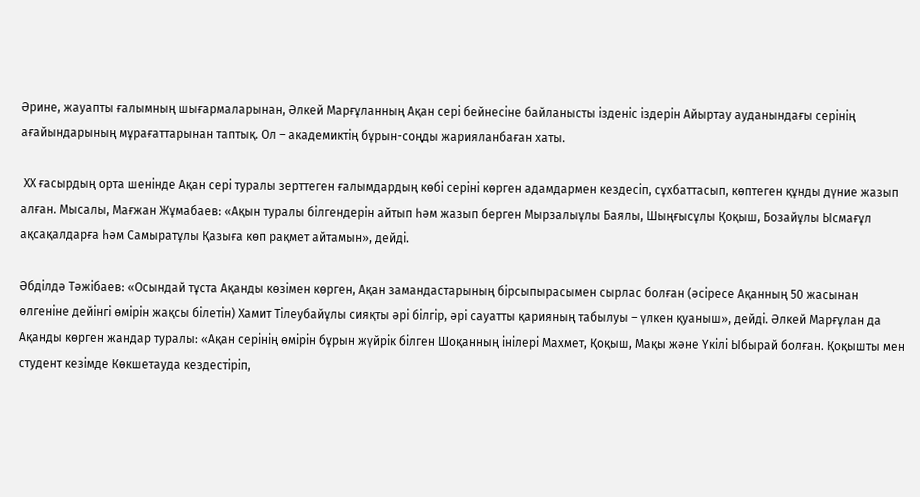Әрине, жауапты ғалымның шығармаларынан, Әлкей Марғұланның Ақан сері бейнесіне байланысты ізденіс іздерін Айыртау ауданындағы серінің ағайындарының мұрағаттарынан таптық. Ол – академиктің бұрын-соңды жарияланбаған хаты.

 ХХ ғасырдың орта шенінде Ақан сері туралы зерттеген ғалымдардың көбі серіні көрген адамдармен кездесіп, сұхбаттасып, көптеген құнды дүние жазып алған. Мысалы, Мағжан Жұмабаев: «Ақын туралы білгендерін айтып һәм жазып берген Мырзалыұлы Баялы, Шыңғысұлы Қоқыш, Бозайұлы Ысмағұл ақсақалдарға һәм Самыратұлы Қазыға көп рақмет айтамын», дейді.

Әбділдә Тәжібаев: «Осындай тұста Ақанды көзімен көрген, Ақан замандастарының бірсыпырасымен сырлас болған (әсіресе Ақанның 50 жасынан өлгеніне дейінгі өмірін жақсы білетін) Хамит Тілеубайұлы сияқты әрі білгір, әрі сауатты қарияның табылуы – үлкен қуаныш», дейді. Әлкей Марғұлан да Ақанды көрген жандар туралы: «Ақан серінің өмірін бұрын жүйрік білген Шоқанның інілері Махмет, Қоқыш, Мақы және Үкілі Ыбырай болған. Қоқышты мен студент кезімде Көкшетауда кездестіріп,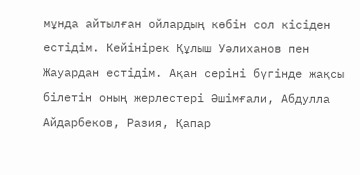мұнда айтылған ойлардың көбін сол кісіден естідім. Кейінірек Құлыш Уәлиханов пен Жауардан естідім. Ақан серіні бүгінде жақсы білетін оның жерлестері Әшімғали, Абдулла Айдарбеков, Разия, Қапар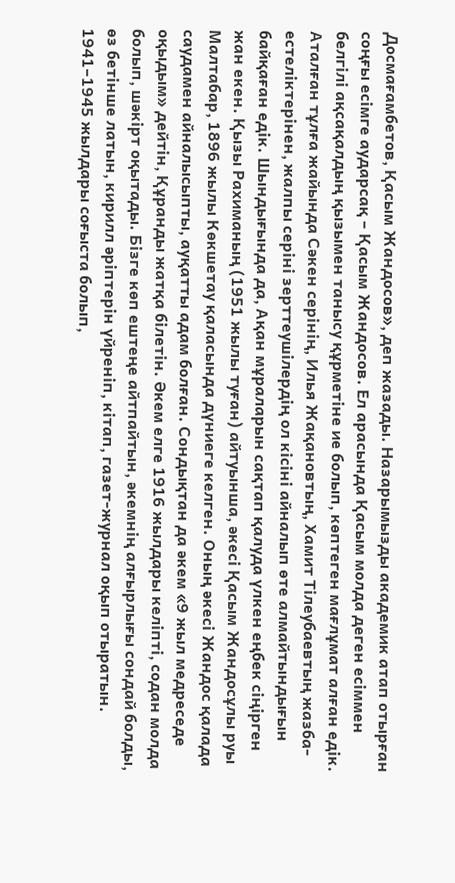Досмағамбетов, Қасым Жандосов», деп жазады. Назарымызды академик атап отырған соңғы есімге аударсақ – Қасым Жандосов. Ел арасында Қасым молда деген есіммен белгілі ақсақалдың қызымен танысу құрметіне ие болып, көптеген мағлұмат алған едік. Аталған тұлға жайында Сәкен серінің, Илья Жақановтың, Хамит Тілеубаевтың жазба-естеліктерінен, жалпы серіні зерттеушілердің ол кісіні айналып өте алмайтындығын байқаған едік. Шындығында да, Ақан мұраларын сақтап қалуда үлкен еңбек сіңірген жан екен. Қызы Рахиманың (1951 жылы туған) айтуынша, әкесі Қасым Жандосұлы руы Малтабар, 1896 жылы Көкшетау қаласында дүниеге келген. Оның әкесі Жандос қалада саудамен айналысыпты, ауқатты адам болған. Сондықтан да әкем «9 жыл медреседе оқыдым» дейтін, Құранды жатқа білетін. Әкем елге 1916 жылдары келіпті, содан молда болып, шәкірт оқытады. Бізге көп ештеңе айтпайтын, әкемнің алғырлығы сондай болды, өз бетінше латын, кирилл әріптерін үйреніп, кітап, газет-журнал оқып отыратын. 1941–1945 жылдары соғыста болып,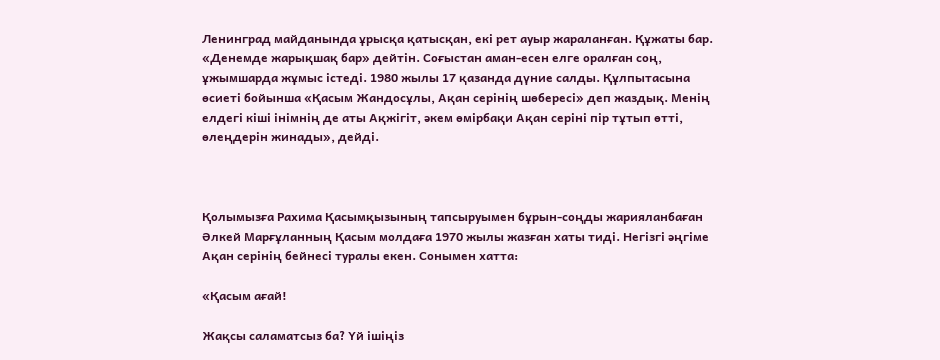Ленинград майданында ұрысқа қатысқан, екі рет ауыр жараланған. Құжаты бар. «Денемде жарықшақ бар» дейтін. Соғыстан аман-есен елге оралған соң, ұжымшарда жұмыс істеді. 1980 жылы 17 қазанда дүние салды. Құлпытасына өсиеті бойынша «Қасым Жандосұлы, Ақан серінің шөбересі» деп жаздық. Менің елдегі кіші інімнің де аты Ақжігіт, әкем өмірбақи Ақан серіні пір тұтып өтті, өлеңдерін жинады», дейді.



Қолымызға Рахима Қасымқызының тапсыруымен бұрын-соңды жарияланбаған Әлкей Марғұланның Қасым молдаға 1970 жылы жазған хаты тиді. Негізгі әңгіме Ақан серінің бейнесі туралы екен. Сонымен хатта:

«Қасым ағай!

Жақсы саламатсыз ба? Үй ішіңіз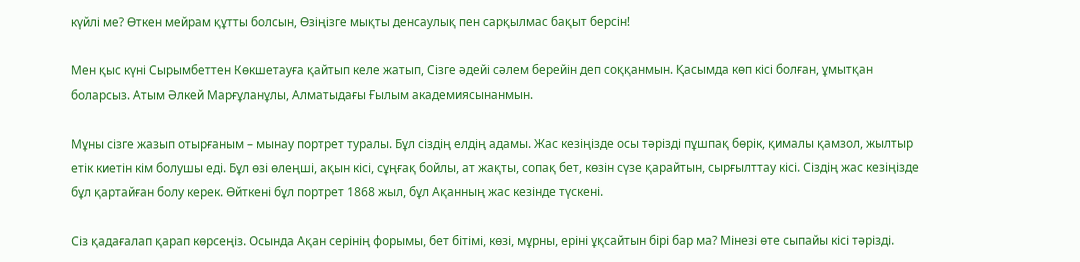күйлі ме? Өткен мейрам құтты болсын, Өзіңізге мықты денсаулық пен сарқылмас бақыт берсін!

Мен қыс күні Сырымбеттен Көкшетауға қайтып келе жатып, Сізге әдейі сәлем берейін деп соққанмын. Қасымда көп кісі болған, ұмытқан боларсыз. Атым Әлкей Марғұланұлы, Алматыдағы Ғылым академиясынанмын.

Мұны сізге жазып отырғаным – мынау портрет туралы. Бұл сіздің елдің адамы. Жас кезіңізде осы тәрізді пұшпақ бөрік, қималы қамзол, жылтыр етік киетін кім болушы еді. Бұл өзі өлеңші, ақын кісі, сұңғақ бойлы, ат жақты, сопақ бет, көзін сүзе қарайтын, сырғылттау кісі. Сіздің жас кезіңізде бұл қартайған болу керек. Өйткені бұл портрет 1868 жыл, бұл Ақанның жас кезінде түскені.

Сіз қадағалап қарап көрсеңіз. Осында Ақан серінің форымы, бет бітімі, көзі, мұрны, еріні ұқсайтын бірі бар ма? Мінезі өте сыпайы кісі тәрізді.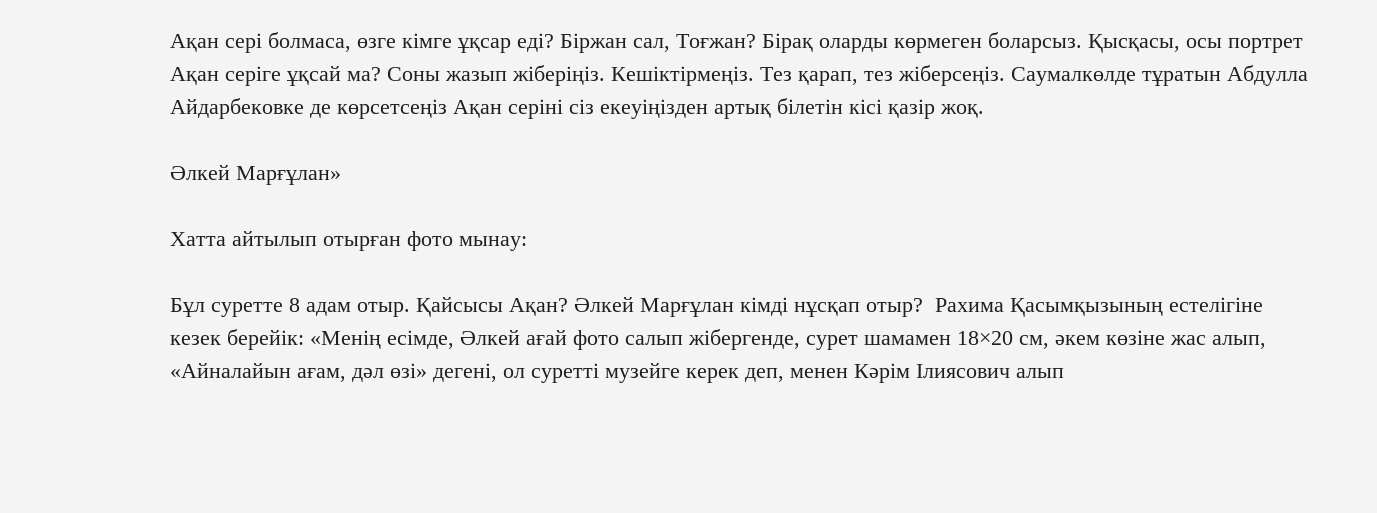Ақан сері болмаса, өзге кімге ұқсар еді? Біржан сал, Тоғжан? Бірақ оларды көрмеген боларсыз. Қысқасы, осы портрет Ақан серіге ұқсай ма? Соны жазып жіберіңіз. Кешіктірмеңіз. Тез қарап, тез жіберсеңіз. Саумалкөлде тұратын Абдулла Айдарбековке де көрсетсеңіз Ақан серіні сіз екеуіңізден артық білетін кісі қазір жоқ.

Әлкей Марғұлан»

Хатта айтылып отырған фото мынау:

Бұл суретте 8 адам отыр. Қайсысы Ақан? Әлкей Марғұлан кімді нұсқап отыр?  Рахима Қасымқызының естелігіне кезек берейік: «Менің есімде, Әлкей ағай фото салып жібергенде, сурет шамамен 18×20 см, әкем көзіне жас алып, «Айналайын ағам, дәл өзі» дегені, ол суретті музейге керек деп, менен Кәрім Ілиясович алып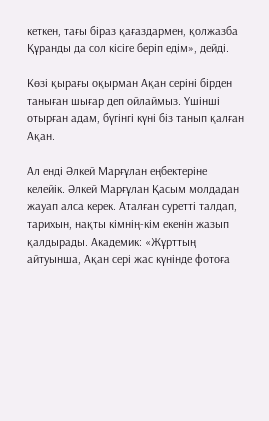кеткен, тағы біраз қағаздармен, қолжазба Құранды да сол кісіге беріп едім», дейді.

Көзі қырағы оқырман Ақан серіні бірден таныған шығар деп ойлаймыз. Үшінші отырған адам, бүгінгі күні біз танып қалған Ақан.

Ал енді Әлкей Марғұлан еңбектеріне келейік. Әлкей Марғұлан Қасым молдадан жауап алса керек. Аталған суретті талдап, тарихын, нақты кімнің-кім екенін жазып қалдырады. Академик: «Жұрттың айтуынша, Ақан сері жас күнінде фотоға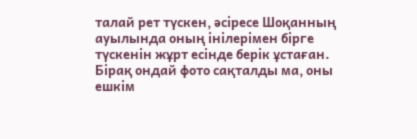талай рет түскен, әсіресе Шоқанның ауылында оның інілерімен бірге түскенін жұрт есінде берік ұстаған. Бірақ ондай фото сақталды ма, оны ешкім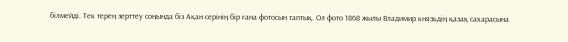білмейді. Тек терең зерттеу соңында біз Ақан серінің бір ғана фотосын таптық. Ол фото 1868 жылы Владимир князьдің қазақ сахарасына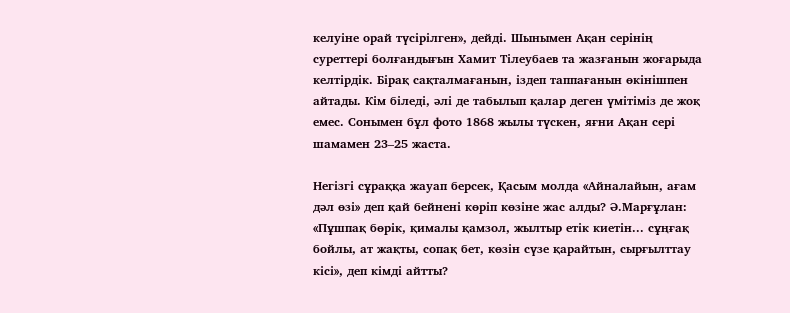келуіне орай түсірілген», дейді. Шынымен Ақан серінің суреттері болғандығын Хамит Тілеубаев та жазғанын жоғарыда келтірдік. Бірақ сақталмағанын, іздеп таппағанын өкінішпен айтады. Кім біледі, әлі де табылып қалар деген үмітіміз де жоқ емес. Сонымен бұл фото 1868 жылы түскен, яғни Ақан сері шамамен 23–25 жаста.

Негізгі сұраққа жауап берсек, Қасым молда «Айналайын, ағам дәл өзі» деп қай бейнені көріп көзіне жас алды? Ә.Марғұлан: «Пұшпақ бөрік, қималы қамзол, жылтыр етік киетін... сұңғақ бойлы, ат жақты, сопақ бет, көзін сүзе қарайтын, сырғылттау кісі», деп кімді айтты?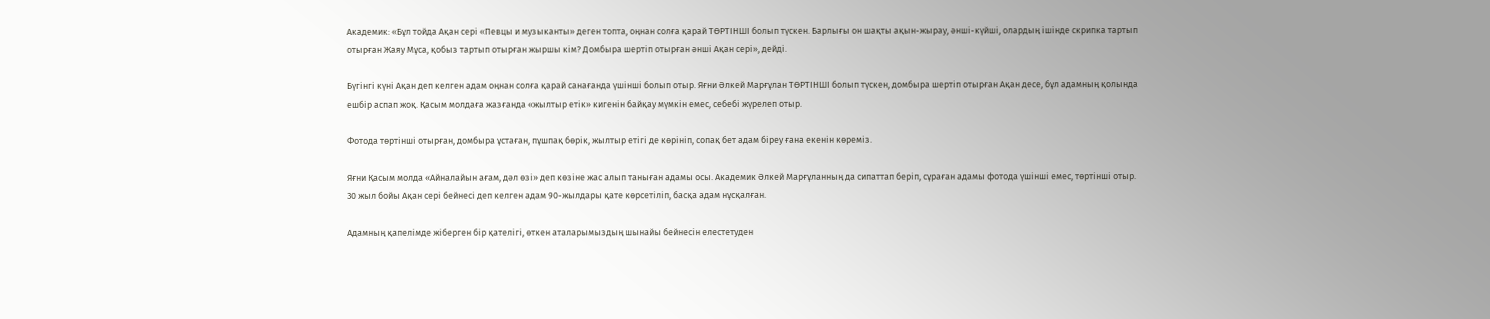Академик: «Бұл тойда Ақан сері «Певцы и музыканты» деген топта, оңнан солға қарай ТӨРТІНШІ болып түскен. Барлығы он шақты ақын-жырау, әнші-күйші, олардың ішінде скрипка тартып отырған Жаяу Мұса, қобыз тартып отырған жыршы кім? Домбыра шертіп отырған әнші Ақан сері», дейді.

Бүгінгі күні Ақан деп келген адам оңнан солға қарай санағанда үшінші болып отыр. Яғни Әлкей Марғұлан ТӨРТІНШІ болып түскен, домбыра шертіп отырған Ақан десе, бұл адамның қолында ешбір аспап жоқ. Қасым молдаға жазғанда «жылтыр етік» кигенін байқау мүмкін емес, себебі жүрелеп отыр.

Фотода төртінші отырған, домбыра ұстаған, пұшпақ бөрік, жылтыр етігі де көрініп, сопақ бет адам біреу ғана екенін көреміз.

Яғни Қасым молда «Айналайын ағам, дәл өзі» деп көзіне жас алып таныған адамы осы. Академик Әлкей Марғұланның да сипаттап беріп, сұраған адамы фотода үшінші емес, төртінші отыр. 30 жыл бойы Ақан сері бейнесі деп келген адам 90-жылдары қате көрсетіліп, басқа адам нұсқалған.

Адамның қапелімде жіберген бір қателігі, өткен аталарымыздың шынайы бейнесін елестетуден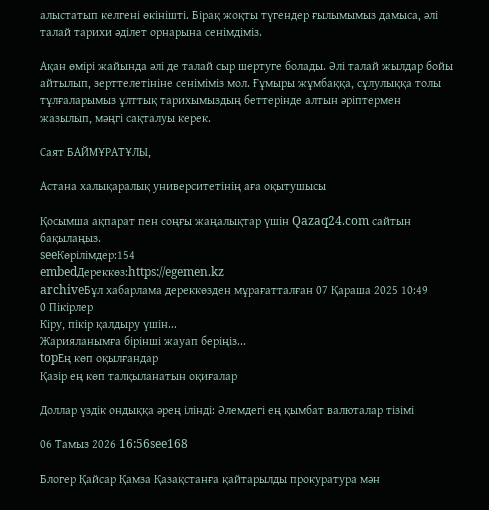алыстатып келгені өкінішті. Бірақ жоқты түгендер ғылымымыз дамыса, әлі талай тарихи әділет орнарына сенімдіміз.

Ақан өмірі жайында әлі де талай сыр шертуге болады. Әлі талай жылдар бойы айтылып, зерттелетініне сеніміміз мол. Ғұмыры жұмбаққа, сұлулыққа толы тұлғаларымыз ұлттық тарихымыздың беттерінде алтын әріптермен жазылып, мәңгі сақталуы керек.

Саят БАЙМҰРАТҰЛЫ,

Астана халықаралық университетінің аға оқытушысы

Қосымша ақпарат пен соңғы жаңалықтар үшін Qazaq24.com сайтын бақылаңыз.
seeКөрілімдер:154
embedДереккөз:https://egemen.kz
archiveБұл хабарлама дереккөзден мұрағатталған 07 Қараша 2025 10:49
0 Пікірлер
Кіру, пікір қалдыру үшін...
Жарияланымға бірінші жауап беріңіз...
topЕң көп оқылғандар
Қазір ең көп талқыланатын оқиғалар

Доллар үздік ондыққа әрең ілінді: Әлемдегі ең қымбат валюталар тізімі

06 Тамыз 2026 16:56see168

Блогер Қайсар Қамза Қазақстанға қайтарылды прокуратура мән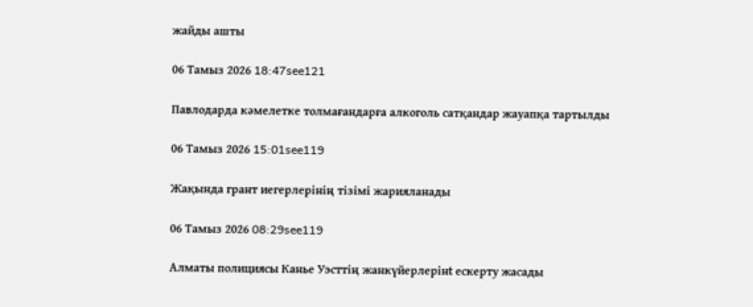жайды ашты

06 Тамыз 2026 18:47see121

Павлодарда кәмелетке толмағандарға алкоголь сатқандар жауапқа тартылды

06 Тамыз 2026 15:01see119

Жақында грант иегерлерінің тізімі жарияланады

06 Тамыз 2026 08:29see119

Алматы полициясы Канье Уэсттің жанкүйерлерінt ескерту жасады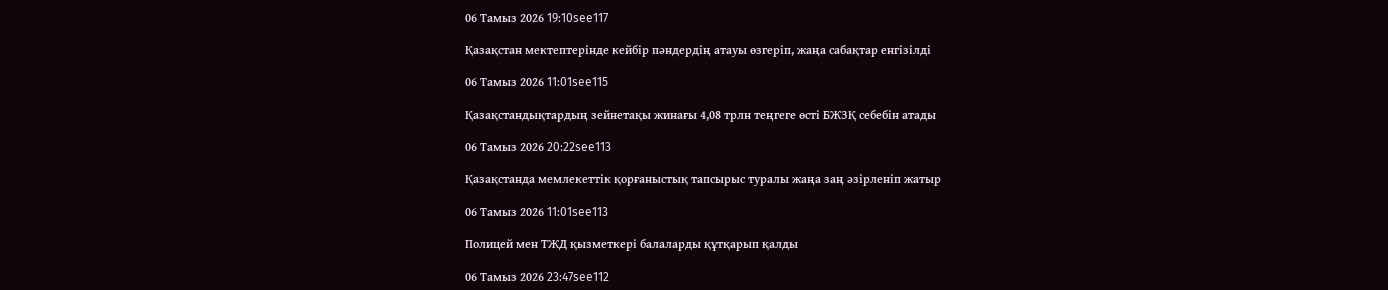06 Тамыз 2026 19:10see117

Қазақстан мектептерінде кейбір пәндердің атауы өзгеріп, жаңа сабақтар енгізілді

06 Тамыз 2026 11:01see115

Қазақстандықтардың зейнетақы жинағы 4,08 трлн теңгеге өсті БЖЗҚ себебін атады

06 Тамыз 2026 20:22see113

Қазақстанда мемлекеттік қорғаныстық тапсырыс туралы жаңа заң әзірленіп жатыр

06 Тамыз 2026 11:01see113

Полицей мен ТЖД қызметкері балаларды құтқарып қалды

06 Тамыз 2026 23:47see112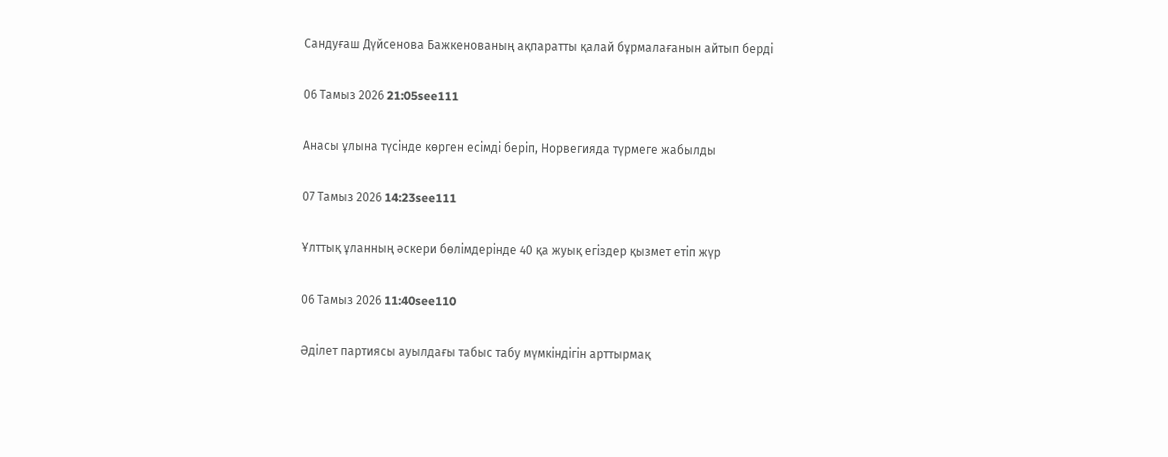Сандуғаш Дүйсенова Бажкенованың ақпаратты қалай бұрмалағанын айтып берді

06 Тамыз 2026 21:05see111

Анасы ұлына түсінде көрген есімді беріп, Норвегияда түрмеге жабылды

07 Тамыз 2026 14:23see111

Ұлттық ұланның әскери бөлімдерінде 40 қа жуық егіздер қызмет етіп жүр

06 Тамыз 2026 11:40see110

Әділет партиясы ауылдағы табыс табу мүмкіндігін арттырмақ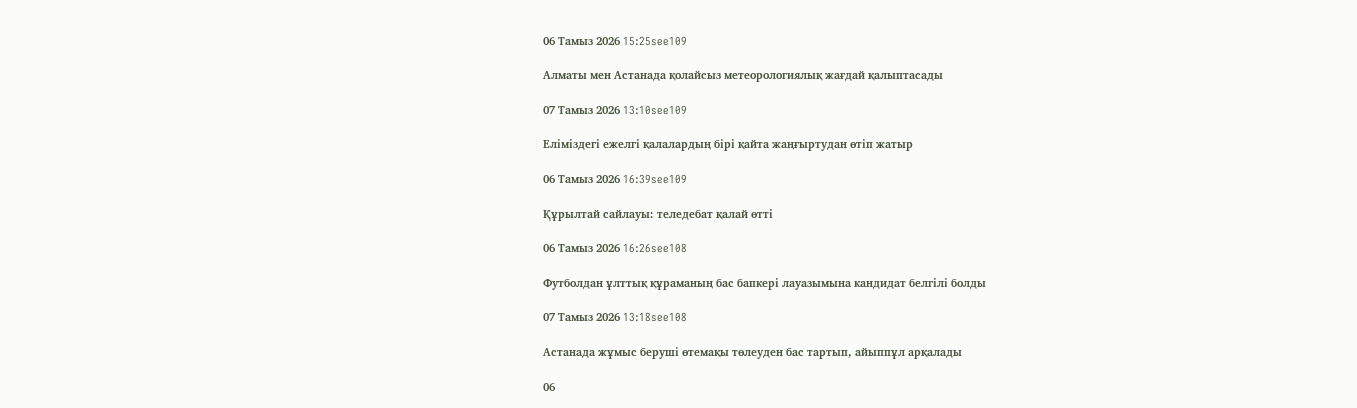06 Тамыз 2026 15:25see109

Алматы мен Астанада қолайсыз метеорологиялық жағдай қалыптасады

07 Тамыз 2026 13:10see109

Еліміздегі ежелгі қалалардың бірі қайта жаңғыртудан өтіп жатыр

06 Тамыз 2026 16:39see109

Құрылтай сайлауы: теледебат қалай өтті

06 Тамыз 2026 16:26see108

Футболдан ұлттық құраманың бас бапкері лауазымына кандидат белгілі болды

07 Тамыз 2026 13:18see108

Астанада жұмыс беруші өтемақы төлеуден бас тартып, айыппұл арқалады

06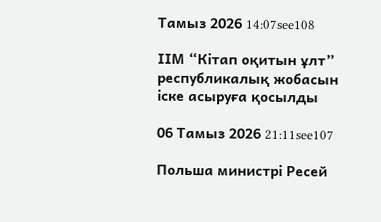Тамыз 2026 14:07see108

ІІМ “Кітап оқитын ұлт” республикалық жобасын іске асыруға қосылды

06 Тамыз 2026 21:11see107

Польша министрі Ресей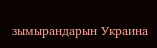зымырандарын Украина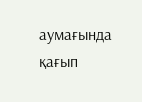аумағында қағып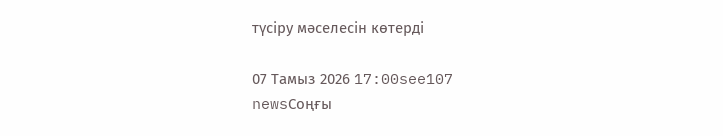түсіру мәселесін көтерді

07 Тамыз 2026 17:00see107
newsСоңғы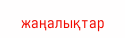жаңалықтар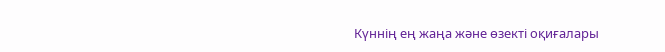Күннің ең жаңа және өзекті оқиғалары